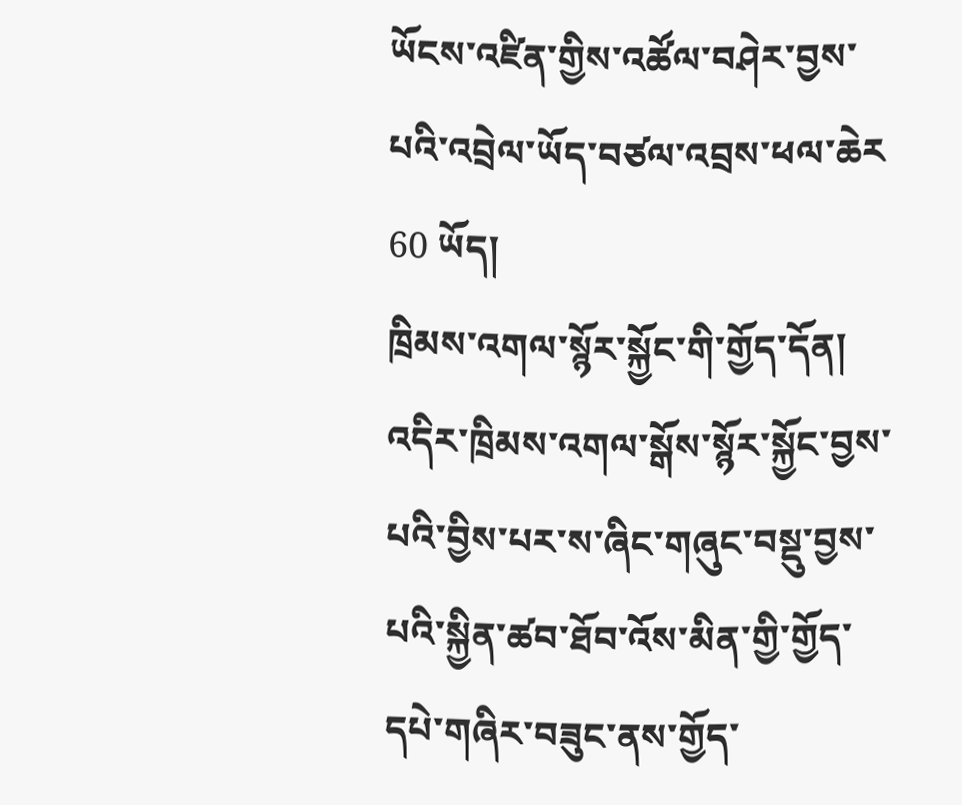ཡོངས་འཛིན་གྱིས་འཚོལ་བཤེར་བྱས་པའི་འབྲེལ་ཡོད་བཙལ་འབྲས་ཕལ་ཆེར 60 ཡོད།
ཁྲིམས་འགལ་སྙོར་སྐྱོང་གི་གྱོད་དོན།
འདིར་ཁྲིམས་འགལ་སྒོས་སྙོར་སྐྱོང་བྱས་པའི་བྱིས་པར་ས་ཞིང་གཞུང་བསྡུ་བྱས་པའི་སྐྱིན་ཚབ་ཐོབ་འོས་མིན་གྱི་གྱོད་དཔེ་གཞིར་བཟུང་ནས་གྱོད་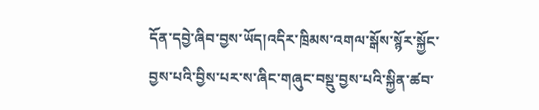དོན་དབྱེ་ཞིབ་བྱས་ཡོད།འདིར་ཁྲིམས་འགལ་སྒོས་སྙོར་སྐྱོང་བྱས་པའི་བྱིས་པར་ས་ཞིང་གཞུང་བསྡུ་བྱས་པའི་སྐྱིན་ཚབ་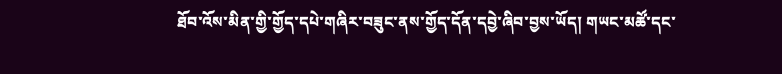ཐོབ་འོས་མིན་གྱི་གྱོད་དཔེ་གཞིར་བཟུང་ནས་གྱོད་དོན་དབྱེ་ཞིབ་བྱས་ཡོད། གཡང་མཚོ་དང་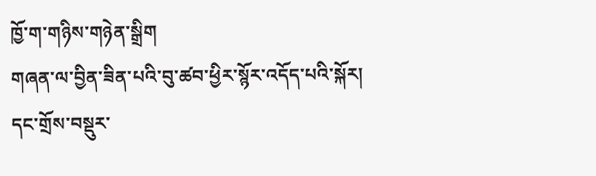ཁྱོ་ག་གཉིས་གཉེན་སྒྲིག
གཞན་ལ་བྱིན་ཟིན་པའི་བུ་ཚབ་ཕྱིར་སྙོར་འདོད་པའི་སྐོར།
དང་གྲོས་བསྡུར་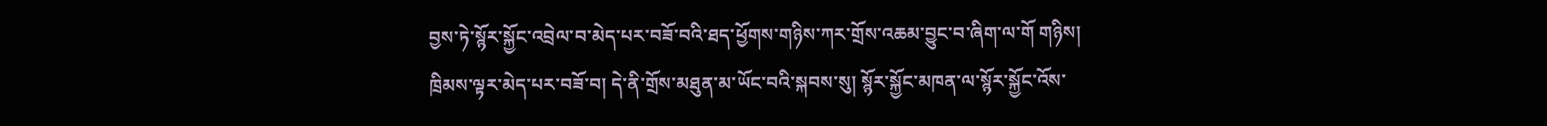བྱས་ཏེ་སྙོར་སྐྱོང་འབྲེལ་བ་མེད་པར་བཟོ་བའི་ཐད་ཕྱོགས་གཉིས་ཀར་གྲོས་འཆམ་བྱུང་བ་ཞིག་ལ་གོ གཉིས། ཁྲིམས་ལྟར་མེད་པར་བཟོ་བ། དེ་ནི་གྲོས་མཐུན་མ་ཡོང་བའི་སྐབས་སུ། སྙོར་སྐྱོང་མཁན་ལ་སྙོར་སྐྱོང་འོས་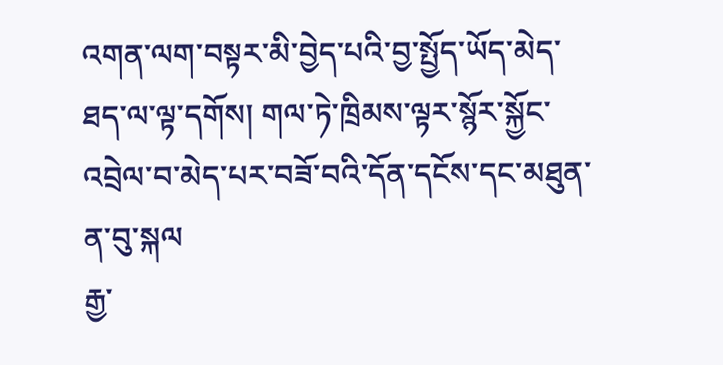འགན་ལག་བསྟར་མི་བྱེད་པའི་བྱ་སྤྱོད་ཡོད་མེད་ཐད་ལ་ལྟ་དགོས། གལ་ཏེ་ཁྲིམས་ལྟར་སྙོར་སྐྱོང་འབྲེལ་བ་མེད་པར་བཟོ་བའི་དོན་དངོས་དང་མཐུན་ན་བུ་སྐལ
རྒྱ་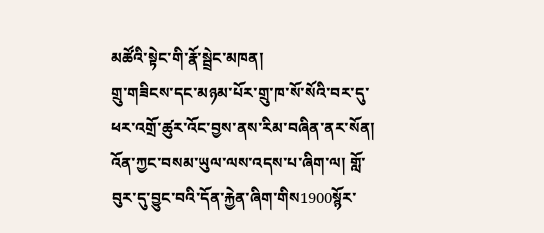མཚོའི་སྟེང་གི་རྣོ་སྦྲེང་མཁན།
གྲུ་གཟིངས་དང་མཉམ་པོར་གྲུ་ཁ་སོ་སོའི་བར་དུ་ཕར་འགྲོ་ཚུར་འོང་བྱས་ནས་རིམ་བཞིན་ནར་སོན། འོན་ཀྱང་བསམ་ཡུལ་ལས་འདས་པ་ཞིག་ལ། གློ་བུར་དུ་བྱུང་བའི་དོན་རྐྱེན་ཞིག་གིས1900སྙོར་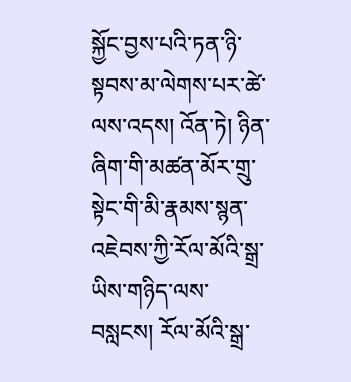སྐྱོང་བྱས་པའི་ཏན་ཉི་སྟབས་མ་ལེགས་པར་ཚེ་ལས་འདས། འོན་ཏེ། ཉིན་ཞིག་གི་མཚན་མོར་གྲུ་སྟེང་གི་མི་རྣམས་སྙན་འཇེབས་ཀྱི་རོལ་མོའི་སྒྲ་ཡིས་གཉིད་ལས་བསླངས། རོལ་མོའི་སྒྲ་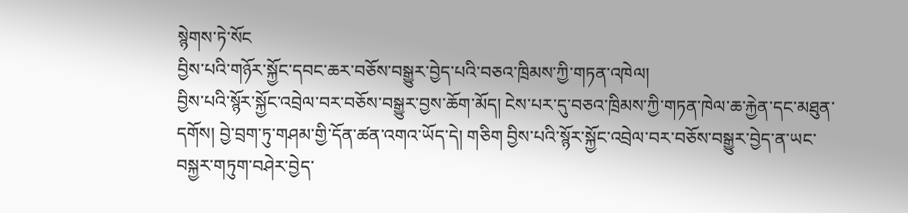སྙེགས་ཏེ་སོང
བྱིས་པའི་གཉོར་སྐྱོང་དབང་ཆར་བཅོས་བསྒྱུར་བྱེད་པའི་བཅའ་ཁྲིམས་ཀྱི་གཏན་འཁེལ།
བྱིས་པའི་སྙོར་སྐྱོང་འབྲེལ་བར་བཅོས་བསྒྱུར་བྱས་ཆོག་མོད། ངེས་པར་དུ་བཅའ་ཁྲིམས་ཀྱི་གཏན་ཁེལ་ཆ་རྐྱེན་དང་མཐུན་དགོས། བྱེ་བྲག་ཏུ་གཤམ་གྱི་དོན་ཚན་འགའ་ཡོད་དེ། གཅིག བྱིས་པའི་སྙོར་སྐྱོང་འབྲེལ་བར་བཅོས་བསྒྱུར་བྱེད་ན་ཡང་བསྐྱར་གཏུག་བཤེར་བྱེད་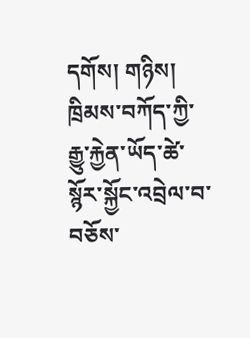དགོས། གཉིས། ཁྲིམས་བཀོད་ཀྱི་རྒྱུ་རྐྱེན་ཡོད་ཚེ་སྙོར་སྐྱོང་འབྲེལ་བ་བཅོས་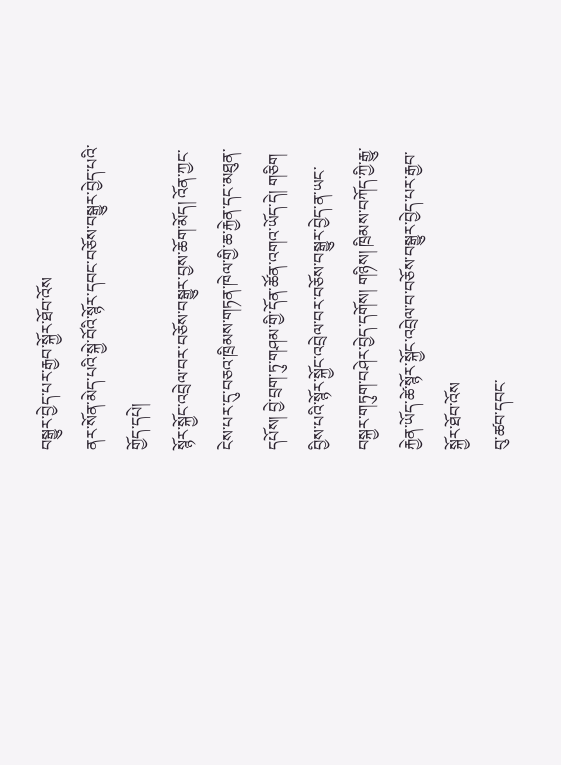བསྒྱུར་བྱེད་པར་རྒྱབ་སྐྱོར་ཐོབ་འོས
ནར་སོན་མེད་པའི་སྐྱེ་བོའི་སྙོར་དབང་བཅོས་བསྒྱུར་བྱེད་པའི་གྱོད་དཔེ།
སྙོར་སྐྱོང་འབྲེལ་བར་བཅོས་བསྒྱུར་བྱས་ཆོག་མོད། འོན་ཀྱང་ངེས་པར་དུ་བཅའ་ཁྲིམས་གཏན་ཁེལ་གྱི་ཆ་རྐྱེན་དང་མཐུན་དཔོས། བྱེ་བྲག་ཏུ་གཤམ་གྱི་དོན་ཚོན་འགའ་ཡོད་དེ། གཅིག བྱིས་པའི་སྙོར་སྐྱོང་འབྲེལ་བར་བཅོས་བསྒྱུར་བྱེད་ན་ཡང་བསྐྱར་གཏུག་བཤེར་བྱེད་དགོས། གཉིས། ཁྲིམས་བཀོད་ཀྱི་རྒྱུ་རྐྱེན་ཡོད་ཚེ་སྙོར་སྐྱོང་འབྲེལ་བ་བཅོས་བསྒྱུར་བྱེད་པར་རྒྱབ་སྐྱོར་ཐོབ་འོས
བུ་ཚབ་དབང་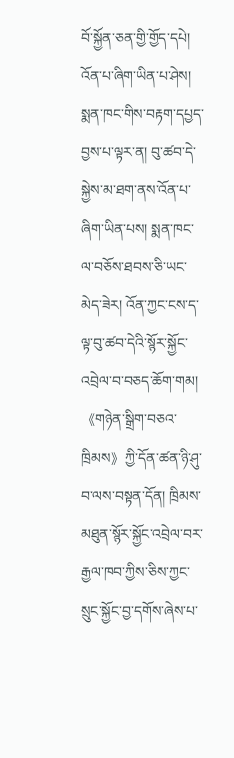བོ་སྐྱོན་ཅན་གྱི་གྱོད་དཔེ།
འོན་པ་ཞིག་ཡིན་པ་ཤེས། སྨན་ཁང་གིས་བརྟག་དཔྱད་བྱས་པ་ལྟར་ན། བུ་ཚབ་དེ་སྐྱེས་མ་ཐག་ནས་འོན་པ་ཞིག་ཡིན་པས། སྨན་ཁང་ལ་བཅོས་ཐབས་ཅི་ཡང་མེད་ཟེར། འོན་ཀྱང་ངས་ད་ལྟ་བུ་ཚབ་དེའི་སྙོར་སྐྱོང་འབྲེལ་བ་བཅད་ཆོག་གམ། 《གཉེན་སྒྲིག་བཅའ་ཁྲིམས》ཀྱི་དོན་ཚན་ཉི་ཤུ་བ་ལས་བསྟན་དོན། ཁྲིམས་མཐུན་སྙོར་སྐྱོང་འབྲེལ་བར་རྒྱལ་ཁབ་ཀྱིས་ཅིས་ཀྱང་སྲུང་སྐྱོང་བྱ་དགོས་ཞེས་པ་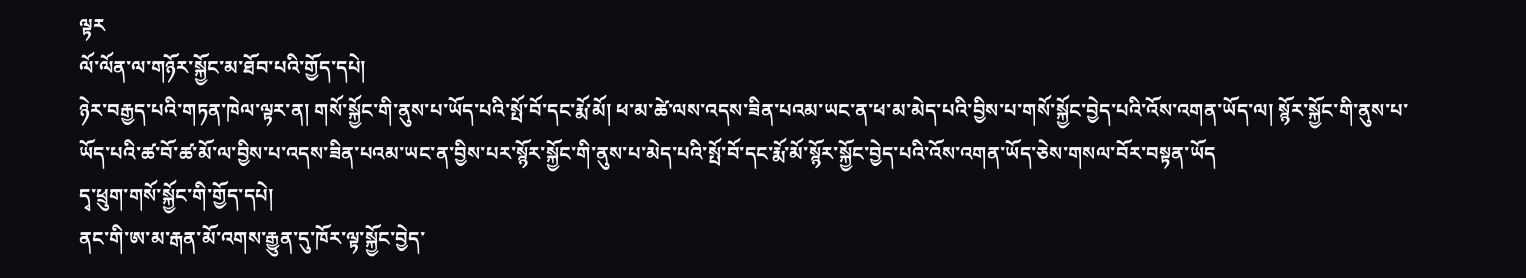ལྟར
ལོ་ལོན་ལ་གཉོར་སྐྱོང་མ་ཐོབ་པའི་གྱོད་དཔེ།
ཉེར་བརྒྱད་པའི་གཏན་ཁེལ་ལྟར་ན། གསོ་སྐྱོང་གི་ནུས་པ་ཡོད་པའི་སྤོ་བོ་དང་རྨོ་མོ། ཕ་མ་ཚེ་ལས་འདས་ཟིན་པའམ་ཡང་ན་ཕ་མ་མེད་པའི་བྱིས་པ་གསོ་སྐྱོང་བྱེད་པའི་འོས་འགན་ཡོད་ལ། སྙོར་སྐྱོང་གི་ནུས་པ་ཡོད་པའི་ཚ་བོ་ཚ་མོ་ལ་བྱིས་པ་འདས་ཟིན་པའམ་ཡང་ན་བྱིས་པར་སྙོར་སྐྱོང་གི་ནུས་པ་མེད་པའི་སྤོ་བོ་དང་རྨོ་མོ་སྙོར་སྐྱོང་བྱེད་པའི་འོས་འགན་ཡོད་ཅེས་གསལ་བོར་བསྟན་ཡོད
དྭ་ཕྲུག་གསོ་སྐྱོང་གི་གྱོད་དཔེ།
ནང་གི་ཨ་མ་རྒན་མོ་འགས་རྒྱུན་དུ་ཁོར་ལྟ་སྐྱོང་བྱེད་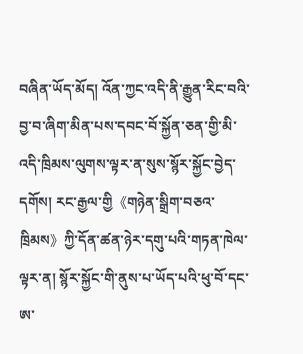བཞིན་ཡོད་མོད། འོན་ཀྱང་འདི་ནི་རྒྱུན་རིང་བའི་བྱ་བ་ཞིག་མིན་པས་དབང་བོ་སྐྱོན་ཅན་གྱི་མི་འདི་ཁྲིམས་ལུགས་ལྟར་ན་སུས་སྙོར་སྐྱོང་བྱེད་དགོས། རང་རྒྱལ་གྱི《གཉེན་སྒྲིག་བཅའ་ཁྲིམས》ཀྱི་དོན་ཚན་ཉེར་དགུ་པའི་གཏན་ཁེལ་ལྟར་ན། སྙོར་སྐྱོང་གི་ནུས་པ་ཡོད་པའི་ཕུ་བོ་དང་ཨ་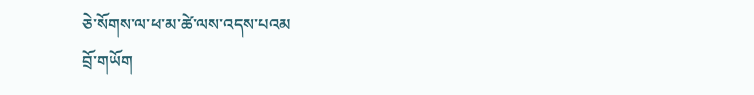ཅེ་སོགས་ལ་ཕ་མ་ཚེ་ལས་འདས་པའམ
བྲོ་གཡོག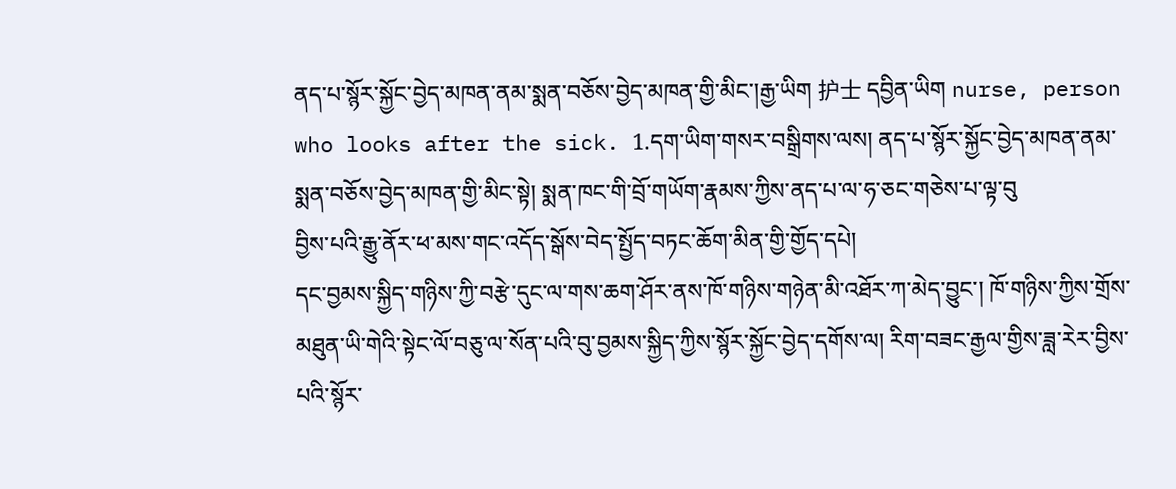ནད་པ་སྙོར་སྐྱོང་བྱེད་མཁན་ནམ་སྨན་བཅོས་བྱེད་མཁན་གྱི་མིང་།རྒྱ་ཡིག 护士 དབྱིན་ཡིག nurse, person who looks after the sick. 1.དག་ཡིག་གསར་བསྒྲིགས་ལས། ནད་པ་སྙོར་སྐྱོང་བྱེད་མཁན་ནམ་སྨན་བཅོས་བྱེད་མཁན་གྱི་མིང་སྟེ། སྨན་ཁང་གི་བྲོ་གཡོག་རྣམས་ཀྱིས་ནད་པ་ལ་ཧ་ཅང་གཅེས་པ་ལྟ་བུ
བྱིས་པའི་རྒྱུ་ནོར་ཕ་མས་གང་འདོད་སྒོས་བེད་སྤྱོད་བཏང་ཆོག་མིན་གྱི་གྱོད་དཔེ།
དང་བྱམས་སྐྱིད་གཉིས་ཀྱི་བརྩེ་དུང་ལ་གས་ཆག་ཤོར་ནས་ཁོ་གཉིས་གཉེན་མི་འཐོར་ཀ་མེད་བྱུང་། ཁོ་གཉིས་ཀྱིས་གྲོས་མཐུན་ཡི་གེའི་སྟེང་ལོ་བཅུ་ལ་སོན་པའི་བུ་བྱམས་སྐྱིད་ཀྱིས་སྙོར་སྐྱོང་བྱེད་དགོས་ལ། རིག་བཟང་རྒྱལ་གྱིས་ཟླ་རེར་བྱིས་པའི་སྙོར་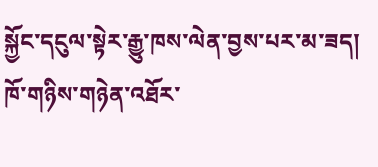སྐྱོང་དངུལ་སྟེར་རྒྱུ་ཁས་ལེན་བྱས་པར་མ་ཟད། ཁོ་གཉིས་གཉེན་འཐོར་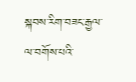སྐབས་རིག་བཟང་རྒྱལ་ལ་བགོས་པའི་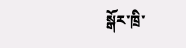སྒོར་ཁྲི་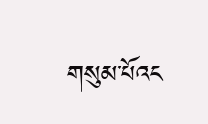གསུམ་པོའང